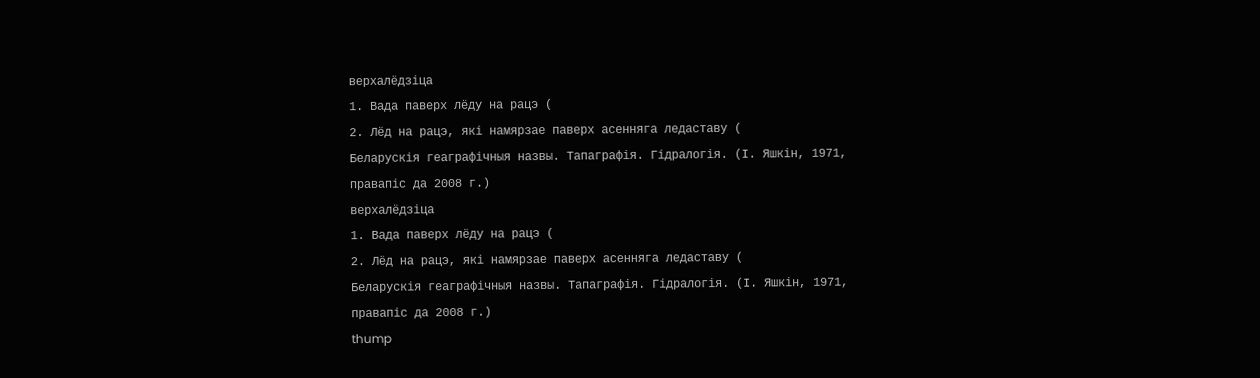верхалёдзіца
1. Вада паверх лёду на рацэ (
2. Лёд на рацэ, які намярзае паверх асенняга ледаставу (
Беларускія геаграфічныя назвы. Тапаграфія. Гідралогія. (І. Яшкін, 1971, правапіс да 2008 г.)
верхалёдзіца
1. Вада паверх лёду на рацэ (
2. Лёд на рацэ, які намярзае паверх асенняга ледаставу (
Беларускія геаграфічныя назвы. Тапаграфія. Гідралогія. (І. Яшкін, 1971, правапіс да 2008 г.)
thump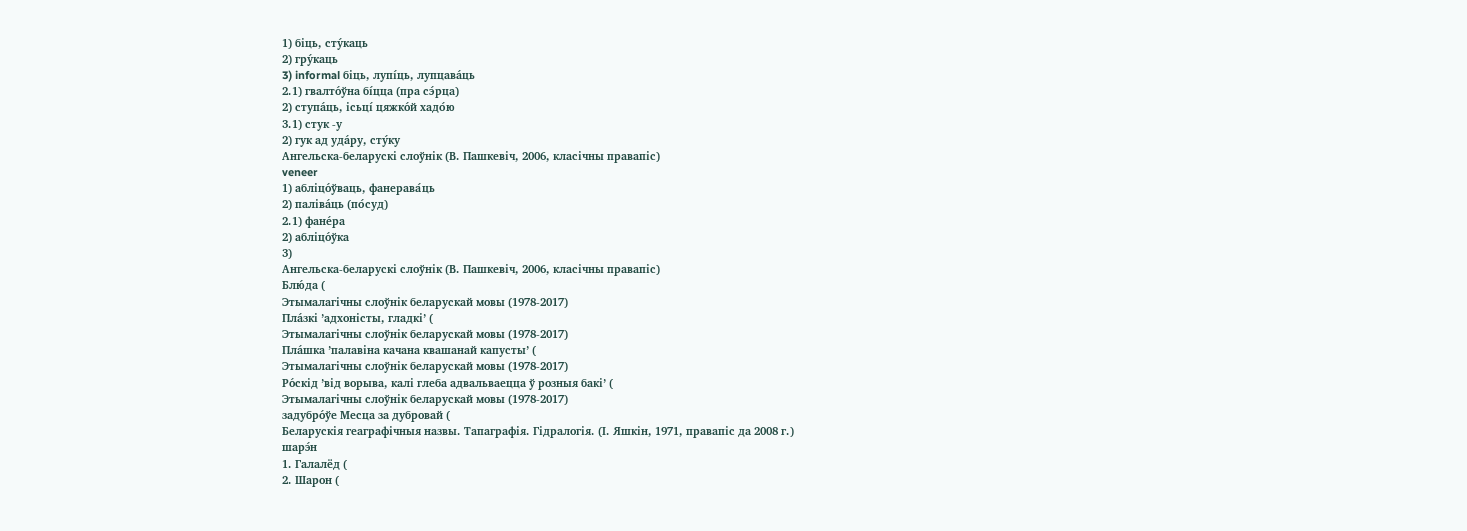1) біць, сту́каць
2) гру́каць
3) informal біць, лупі́ць, лупцава́ць
2.1) гвалто́ўна бі́цца (пра сэ́рца)
2) ступа́ць, ісьці́ цяжко́й хадо́ю
3.1) стук -у
2) гук ад уда́ру, сту́ку
Ангельска-беларускі слоўнік (В. Пашкевіч, 2006, класічны правапіс)
veneer
1) абліцо́ўваць, фанерава́ць
2) паліва́ць (по́суд)
2.1) фане́ра
2) абліцо́ўка
3)
Ангельска-беларускі слоўнік (В. Пашкевіч, 2006, класічны правапіс)
Блю́да (
Этымалагічны слоўнік беларускай мовы (1978-2017)
Пла́зкі ’адхоністы, гладкі’ (
Этымалагічны слоўнік беларускай мовы (1978-2017)
Пла́шка ’палавіна качана квашанай капусты’ (
Этымалагічны слоўнік беларускай мовы (1978-2017)
Ро́скід ’від ворыва, калі глеба адвальваецца ў розныя бакі’ (
Этымалагічны слоўнік беларускай мовы (1978-2017)
задубро́ўе Месца за дубровай (
Беларускія геаграфічныя назвы. Тапаграфія. Гідралогія. (І. Яшкін, 1971, правапіс да 2008 г.)
шарэ́н
1. Галалёд (
2. Шарон (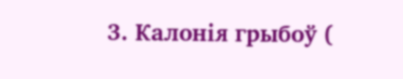3. Калонія грыбоў (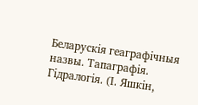Беларускія геаграфічныя назвы. Тапаграфія. Гідралогія. (І. Яшкін,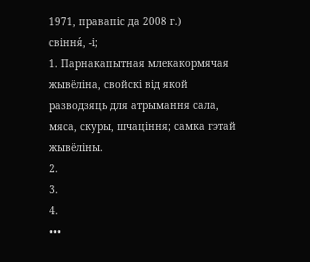1971, правапіс да 2008 г.)
свіння́, ‑і;
1. Парнакапытная млекакормячая жывёліна, свойскі від якой разводзяць для атрымання сала, мяса, скуры, шчаціння; самка гэтай жывёліны.
2.
3.
4.
•••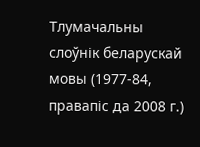Тлумачальны слоўнік беларускай мовы (1977-84, правапіс да 2008 г.)